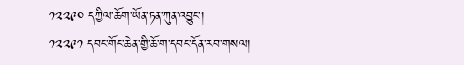༡༢༢༩༠ དཀྱིལ་ཆོག་ཡོན་ཏན་ཀུན་འབྱུང་།
༡༢༢༩༡ དབང་གོང་ཆེན་གྱི་ཆོ་ག་དབང་དོན་རབ་གསལ།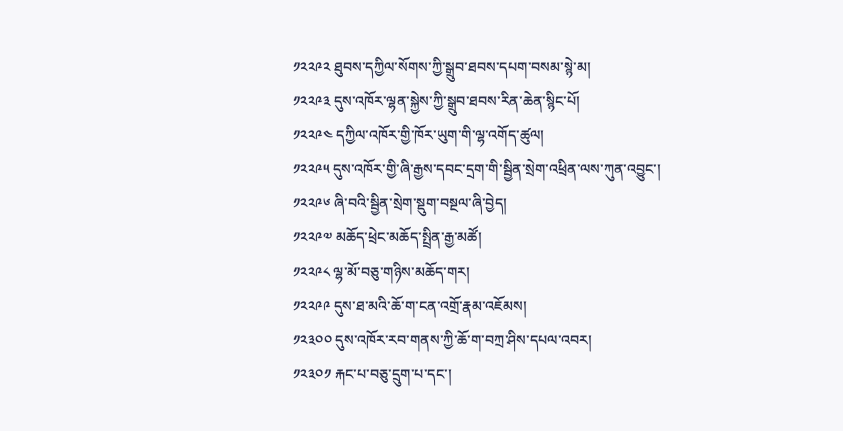༡༢༢༩༢ ཐུབས་དཀྱིལ་སོགས་ཀྱི་སྒྲུབ་ཐབས་དཔག་བསམ་སྙེ་མ།
༡༢༢༩༣ དུས་འཁོར་ལྷན་སྐྱེས་ཀྱི་སྒྲུབ་ཐབས་རིན་ཆེན་སྙིང་པོ།
༡༢༢༩༤ དཀྱིལ་འཁོར་གྱི་ཁོར་ཡུག་གི་ལྷ་འགོད་ཚུལ།
༡༢༢༩༥ དུས་འཁོར་གྱི་ཞི་རྒྱས་དབང་དྲག་གི་སྦྱིན་སྲེག་འཕྲིན་ལས་ཀུན་འབྱུང་།
༡༢༢༩༦ ཞི་བའི་སྦྱིན་སྲེག་སྡུག་བསྔལ་ཞི་བྱེད།
༡༢༢༩༧ མཆོད་ཕྲེང་མཆོད་སྤྲིན་རྒྱ་མཚོ།
༡༢༢༩༨ ལྷ་མོ་བཅུ་གཉིས་མཆོད་གར།
༡༢༢༩༩ དུས་ཐ་མའི་ཆོ་ག་ངན་འགྲོ་རྣམ་འཇོམས།
༡༢༣༠༠ དུས་འཁོར་རབ་གནས་ཀྱི་ཆོ་ག་བཀྲ་ཤིས་དཔལ་འབར།
༡༢༣༠༡ རྐང་པ་བཅུ་དྲུག་པ་དང་།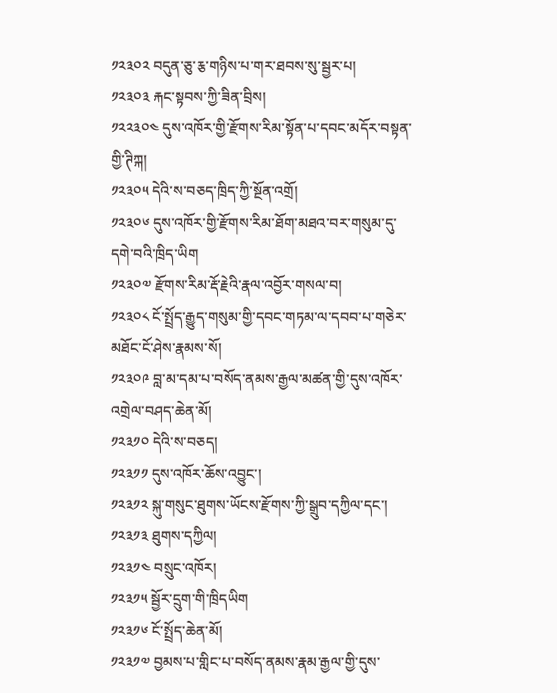༡༢༣༠༢ བདུན་ཅུ་རྕ་གཉིས་པ་གར་ཐབས་སུ་སྦྱར་པ།
༡༢༣༠༣ རྐང་སྟབས་ཀྱི་ཟིན་བྲིས།
༡༢༢༣༠༤ དུས་འཁོར་གྱི་རྫོགས་རིམ་སྟོན་པ་དབང་མདོར་བསྟན་གྱི་ཊིཀྐ།
༡༢༣༠༥ དེའི་ས་བཅད་ཁྲིད་ཀྱི་སྔོན་འགྲོ།
༡༢༣༠༦ དུས་འཁོར་གྱི་རྫོགས་རིམ་ཐོག་མཐའ་བར་གསུམ་དུ་དགེ་བའི་ཁྲིད་ཡིག
༡༢༣༠༧ རྫོགས་རིམ་རྡོ་རྗེའི་རྣལ་འབྱོར་གསལ་བ།
༡༢༣༠༨ ངོ་སྤྲོད་རྒྱུད་གསུམ་གྱི་དབང་གཏམ་ལ་དབབ་པ་གཅེར་མཐོང་ངོ་ཤེས་རྣམས་སོ།
༡༢༣༠༩ བླ་མ་དམ་པ་བསོད་ནམས་རྒྱལ་མཚན་གྱི་དུས་འཁོར་འགྲེལ་བཤད་ཆེན་མོ།
༡༢༣༡༠ དེའི་ས་བཅད།
༡༢༣༡༡ དུས་འཁོར་ཆོས་འབྱུང་།
༡༢༣༡༢ སྐུ་གསུང་ཐུགས་ཡོངས་རྫོགས་ཀྱི་སྒྲུབ་དཀྱིལ་དང་།
༡༢༣༡༣ ཐུགས་དཀྱིལ།
༡༢༣༡༤ བསྲུང་འཁོར།
༡༢༣༡༥ སྦྱོར་དྲུག་གི་ཁྲིདཡིག
༡༢༣༡༦ ངོ་སྤྲོད་ཆེན་མོ།
༡༢༣༡༧ བྱམས་པ་གླིང་པ་བསོད་ནམས་རྣམ་རྒྱལ་གྱི་དུས་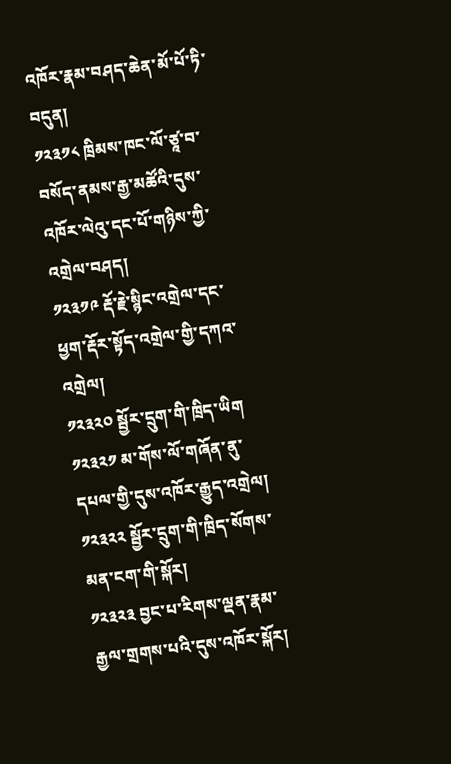འཁོར་རྣམ་བཤད་ཆེན་མོ་པོ་ཏི་བདུན།
༡༢༣༡༨ ཁྲིམས་ཁང་ལོ་ཙཱ་བ་བསོད་ནམས་རྒྱ་མཚོའི་དུས་འཁོར་ལེའུ་དང་པོ་གཉིས་ཀྱི་འགྲེལ་བཤད།
༡༢༣༡༩ རྡོ་རྗེ་སྙིང་འགྲེལ་དང་ཕྱག་རྡོར་སྟོད་འགྲེལ་གྱི་དཀའ་འགྲེལ།
༡༢༣༢༠ སྦྱོར་དྲུག་གི་ཁྲིད་ཡིག
༡༢༣༢༡ མ་གོས་ལོ་གཞོན་ནུ་དཔལ་གྱི་དུས་འཁོར་རྒྱུད་འགྲེལ།
༡༢༣༢༢ སྦྱོར་དྲུག་གི་ཁྲིད་སོགས་མན་ངག་གི་སྐོར།
༡༢༣༢༣ བྱང་པ་རིགས་ལྡན་རྣམ་རྒྱལ་གྲགས་པའི་དུས་འཁོར་སྐོར།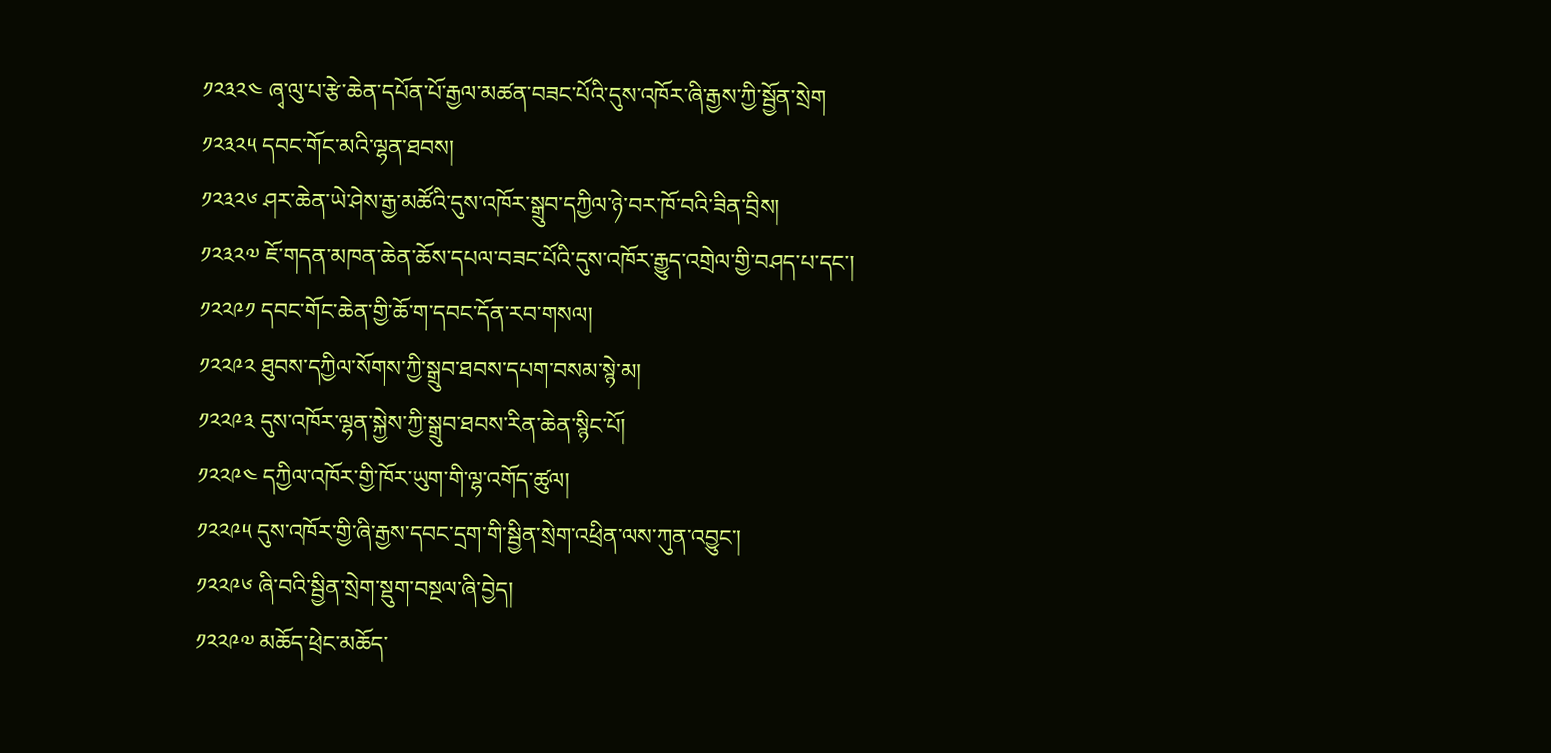༡༢༣༢༤ ཞྭ་ལུ་པ་རྩེ་ཆེན་དཔོན་པོ་རྒྱལ་མཚན་བཟང་པོའི་དུས་འཁོར་ཞི་རྒྱས་ཀྱི་སྦྱོན་སྲེག
༡༢༣༢༥ དབང་གོང་མའི་ལྷན་ཐབས།
༡༢༣༢༦ ཤར་ཆེན་ཡེ་ཤེས་རྒྱ་མཚོའི་དུས་འཁོར་སྒྲུབ་དཀྱིལ་ཉེ་བར་ཁོ་བའི་ཟིན་བྲིས།
༡༢༣༢༧ ཇོ་གདན་མཁན་ཆེན་ཆོས་དཔལ་བཟང་པོའི་དུས་འཁོར་རྒྱུད་འགྲེལ་གྱི་བཤད་པ་དང་།
༡༢༢༩༡ དབང་གོང་ཆེན་གྱི་ཆོ་ག་དབང་དོན་རབ་གསལ།
༡༢༢༩༢ ཐུབས་དཀྱིལ་སོགས་ཀྱི་སྒྲུབ་ཐབས་དཔག་བསམ་སྙེ་མ།
༡༢༢༩༣ དུས་འཁོར་ལྷན་སྐྱེས་ཀྱི་སྒྲུབ་ཐབས་རིན་ཆེན་སྙིང་པོ།
༡༢༢༩༤ དཀྱིལ་འཁོར་གྱི་ཁོར་ཡུག་གི་ལྷ་འགོད་ཚུལ།
༡༢༢༩༥ དུས་འཁོར་གྱི་ཞི་རྒྱས་དབང་དྲག་གི་སྦྱིན་སྲེག་འཕྲིན་ལས་ཀུན་འབྱུང་།
༡༢༢༩༦ ཞི་བའི་སྦྱིན་སྲེག་སྡུག་བསྔལ་ཞི་བྱེད།
༡༢༢༩༧ མཆོད་ཕྲེང་མཆོད་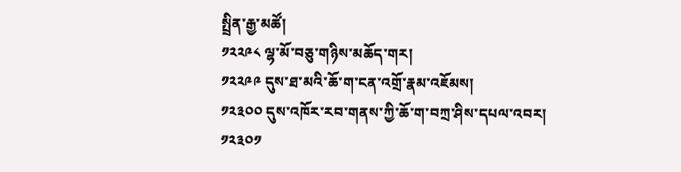སྤྲིན་རྒྱ་མཚོ།
༡༢༢༩༨ ལྷ་མོ་བཅུ་གཉིས་མཆོད་གར།
༡༢༢༩༩ དུས་ཐ་མའི་ཆོ་ག་ངན་འགྲོ་རྣམ་འཇོམས།
༡༢༣༠༠ དུས་འཁོར་རབ་གནས་ཀྱི་ཆོ་ག་བཀྲ་ཤིས་དཔལ་འབར།
༡༢༣༠༡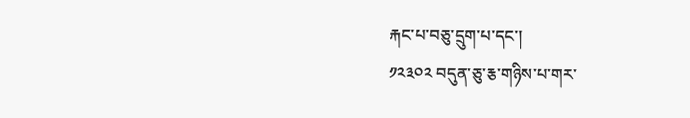རྐང་པ་བཅུ་དྲུག་པ་དང་།
༡༢༣༠༢ བདུན་ཅུ་རྕ་གཉིས་པ་གར་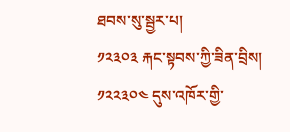ཐབས་སུ་སྦྱར་པ།
༡༢༣༠༣ རྐང་སྟབས་ཀྱི་ཟིན་བྲིས།
༡༢༢༣༠༤ དུས་འཁོར་གྱི་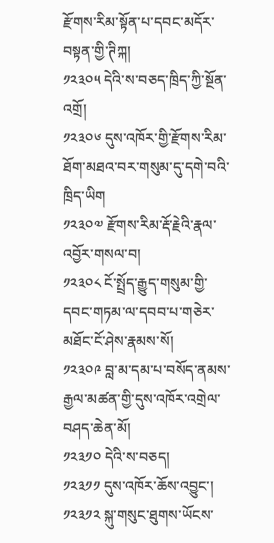རྫོགས་རིམ་སྟོན་པ་དབང་མདོར་བསྟན་གྱི་ཊིཀྐ།
༡༢༣༠༥ དེའི་ས་བཅད་ཁྲིད་ཀྱི་སྔོན་འགྲོ།
༡༢༣༠༦ དུས་འཁོར་གྱི་རྫོགས་རིམ་ཐོག་མཐའ་བར་གསུམ་དུ་དགེ་བའི་ཁྲིད་ཡིག
༡༢༣༠༧ རྫོགས་རིམ་རྡོ་རྗེའི་རྣལ་འབྱོར་གསལ་བ།
༡༢༣༠༨ ངོ་སྤྲོད་རྒྱུད་གསུམ་གྱི་དབང་གཏམ་ལ་དབབ་པ་གཅེར་མཐོང་ངོ་ཤེས་རྣམས་སོ།
༡༢༣༠༩ བླ་མ་དམ་པ་བསོད་ནམས་རྒྱལ་མཚན་གྱི་དུས་འཁོར་འགྲེལ་བཤད་ཆེན་མོ།
༡༢༣༡༠ དེའི་ས་བཅད།
༡༢༣༡༡ དུས་འཁོར་ཆོས་འབྱུང་།
༡༢༣༡༢ སྐུ་གསུང་ཐུགས་ཡོངས་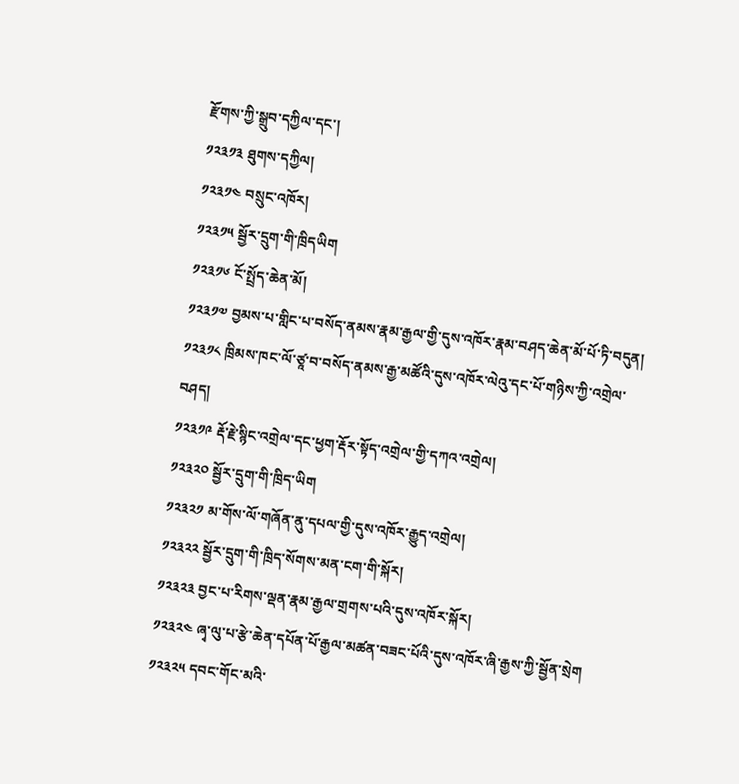རྫོགས་ཀྱི་སྒྲུབ་དཀྱིལ་དང་།
༡༢༣༡༣ ཐུགས་དཀྱིལ།
༡༢༣༡༤ བསྲུང་འཁོར།
༡༢༣༡༥ སྦྱོར་དྲུག་གི་ཁྲིདཡིག
༡༢༣༡༦ ངོ་སྤྲོད་ཆེན་མོ།
༡༢༣༡༧ བྱམས་པ་གླིང་པ་བསོད་ནམས་རྣམ་རྒྱལ་གྱི་དུས་འཁོར་རྣམ་བཤད་ཆེན་མོ་པོ་ཏི་བདུན།
༡༢༣༡༨ ཁྲིམས་ཁང་ལོ་ཙཱ་བ་བསོད་ནམས་རྒྱ་མཚོའི་དུས་འཁོར་ལེའུ་དང་པོ་གཉིས་ཀྱི་འགྲེལ་བཤད།
༡༢༣༡༩ རྡོ་རྗེ་སྙིང་འགྲེལ་དང་ཕྱག་རྡོར་སྟོད་འགྲེལ་གྱི་དཀའ་འགྲེལ།
༡༢༣༢༠ སྦྱོར་དྲུག་གི་ཁྲིད་ཡིག
༡༢༣༢༡ མ་གོས་ལོ་གཞོན་ནུ་དཔལ་གྱི་དུས་འཁོར་རྒྱུད་འགྲེལ།
༡༢༣༢༢ སྦྱོར་དྲུག་གི་ཁྲིད་སོགས་མན་ངག་གི་སྐོར།
༡༢༣༢༣ བྱང་པ་རིགས་ལྡན་རྣམ་རྒྱལ་གྲགས་པའི་དུས་འཁོར་སྐོར།
༡༢༣༢༤ ཞྭ་ལུ་པ་རྩེ་ཆེན་དཔོན་པོ་རྒྱལ་མཚན་བཟང་པོའི་དུས་འཁོར་ཞི་རྒྱས་ཀྱི་སྦྱོན་སྲེག
༡༢༣༢༥ དབང་གོང་མའི་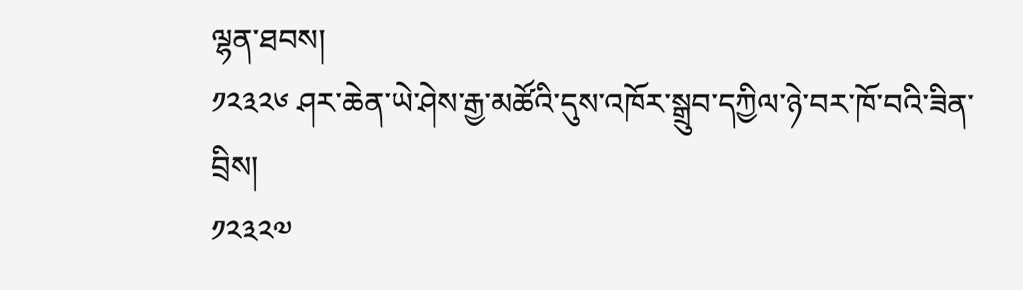ལྷན་ཐབས།
༡༢༣༢༦ ཤར་ཆེན་ཡེ་ཤེས་རྒྱ་མཚོའི་དུས་འཁོར་སྒྲུབ་དཀྱིལ་ཉེ་བར་ཁོ་བའི་ཟིན་བྲིས།
༡༢༣༢༧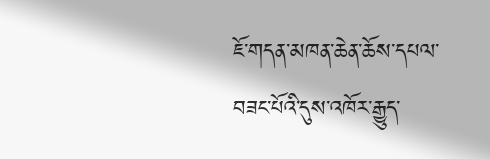ཇོ་གདན་མཁན་ཆེན་ཆོས་དཔལ་བཟང་པོའི་དུས་འཁོར་རྒྱུད་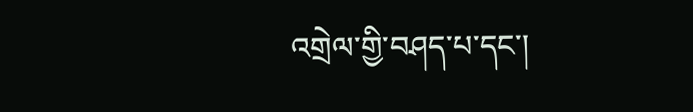འགྲེལ་གྱི་བཤད་པ་དང་།